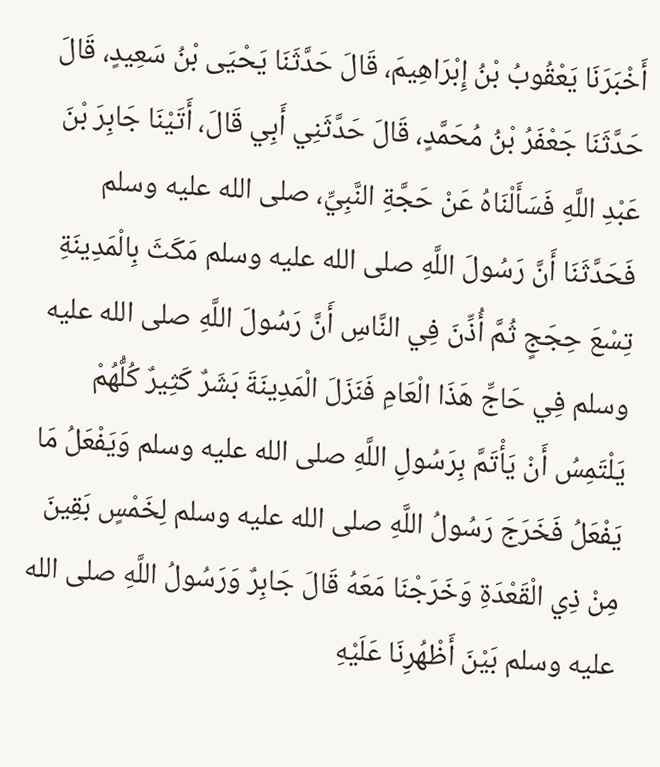أَخْبَرَنَا يَعْقُوبُ بْنُ إِبْرَاهِيمَ، قَالَ حَدَّثَنَا يَحْيَى بْنُ سَعِيدٍ، قَالَ حَدَّثَنَا جَعْفَرُ بْنُ مُحَمَّدٍ، قَالَ حَدَّثَنِي أَبِي قَالَ، أَتَيْنَا جَابِرَ بْنَ عَبْدِ اللَّهِ فَسَأَلْنَاهُ عَنْ حَجَّةِ النَّبِيِّ، صلى الله عليه وسلم فَحَدَّثَنَا أَنَّ رَسُولَ اللَّهِ صلى الله عليه وسلم مَكَثَ بِالْمَدِينَةِ تِسْعَ حِجَجٍ ثُمَّ أُذِّنَ فِي النَّاسِ أَنَّ رَسُولَ اللَّهِ صلى الله عليه وسلم فِي حَاجِّ هَذَا الْعَامِ فَنَزَلَ الْمَدِينَةَ بَشَرٌ كَثِيرٌ كُلُّهُمْ يَلْتَمِسُ أَنْ يَأْتَمَّ بِرَسُولِ اللَّهِ صلى الله عليه وسلم وَيَفْعَلُ مَا يَفْعَلُ فَخَرَجَ رَسُولُ اللَّهِ صلى الله عليه وسلم لِخَمْسٍ بَقِينَ مِنْ ذِي الْقَعْدَةِ وَخَرَجْنَا مَعَهُ قَالَ جَابِرٌ وَرَسُولُ اللَّهِ صلى الله عليه وسلم بَيْنَ أَظْهُرِنَا عَلَيْهِ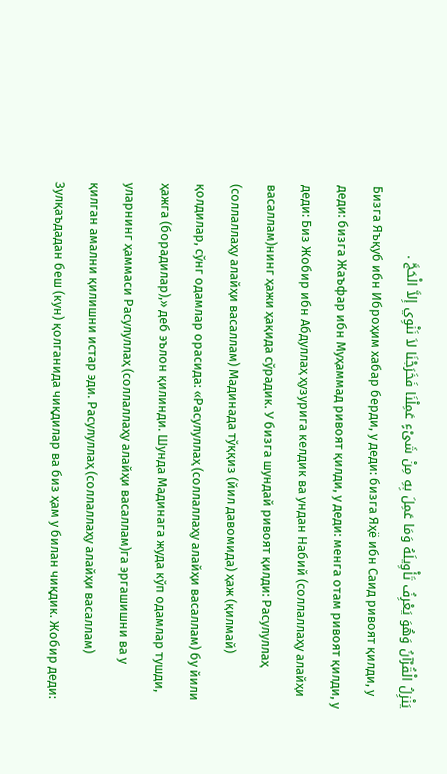يَنْزِلُ الْقُرْآنُ وَهُوَ يَعْرِفُ تَأْوِيلَهُ وَمَا عَمِلَ بِهِ مِنْ شَىْءٍ عَمِلْنَا فَخَرَجْنَا لاَ نَنْوِي إِلاَّ الْحَجَّ .
Бизга Яъқуб ибн Иброҳим хабар берди, у деди: бизга Яҳё ибн Саид ривоят қилди, у деди: бизга Жаъфар ибн Муҳаммад ривоят қилди, у деди: менга отам ривоят қилди, у деди: Биз Жобир ибн Абдуллаҳ ҳузурига келдик ва ундан Набий (соллаллаҳу алайҳи васаллам)нинг ҳажи ҳақида сўрадик. У бизга шундай ривоят қилди: Расулуллаҳ (соллаллаҳу алайҳи васаллам) Мадинада тўққиз (йил давомида) ҳаж (қилмай) қолдилар, сўнг одамлар орасида: «Расулуллаҳ (соллаллаҳу алайҳи васаллам) бу йили ҳажга (борадилар),» деб эълон қилинди. Шунда Мадинага жуда кўп одамлар тушди, уларнинг ҳаммаси Расулуллаҳ (соллаллаҳу алайҳи васаллам)га эргашишни ва у қилган амални қилишни истар эди. Расулуллаҳ (соллаллаҳу алайҳи васаллам) Зулқаъдадан беш (кун) қолганида чиқдилар ва биз ҳам у билан чиқдик. Жобир деди: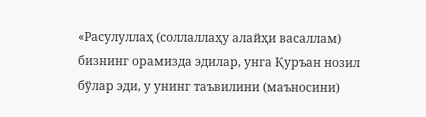«Расулуллаҳ (соллаллаҳу алайҳи васаллам) бизнинг орамизда эдилар, унга Қуръан нозил бўлар эди, у унинг таъвилини (маъносини)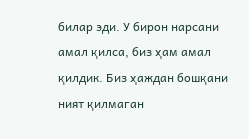билар эди. У бирон нарсани амал қилса, биз ҳам амал қилдик. Биз ҳаждан бошқани ният қилмаган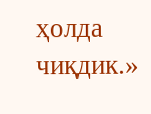ҳолда чиқдик.»